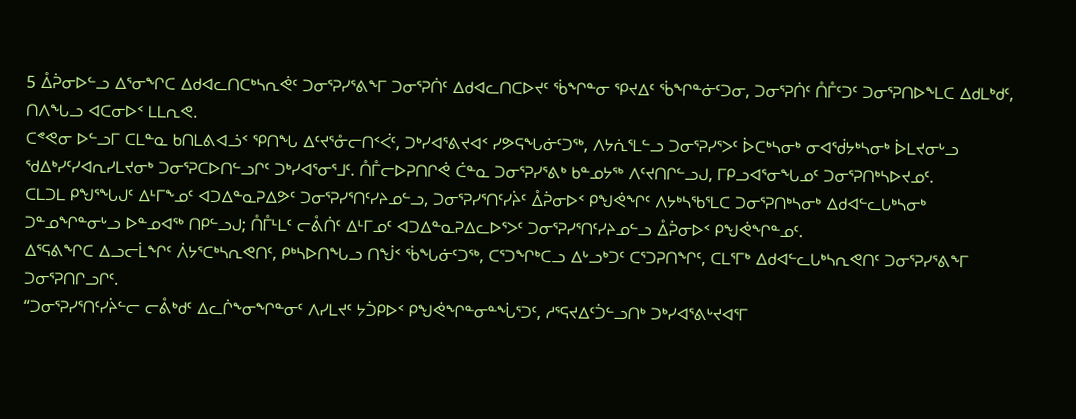5 ᐂᕉᓂᐅᓪᓗ ᐃᕐᓂᖏᑕ ᐃᑯᐊᓚᑎᑕᒃᓴᕆᕚᑦ ᑐᓂᕐᕈᓯᕐᕕᖕᒥ ᑐᓂᕐᕈᑏᑦ ᐃᑯᐊᓚᑎᑕᐅᔪᑦ ᖄᖏᓐᓂ ᕿᔪᐃᑦ ᖄᖏᓐᓃᑦᑐᓂ, ᑐᓂᕐᕈᑏᑦ ᑍᒤᑦᑐᑦ ᑐᓂᕐᕈᑎᐅᖕᒪᑕ ᐃᑯᒪᒃᑯᑦ, ᑎᐱᖓᓗ ᐊᑕᓂᐅᑉ ᒪᒪᕆᕙ.
ᑕᕝᕙᓂ ᐅᓪᓗᒥ ᑕᒪᓐᓇ ᑲᑎᒪᕕᐊᓘᑉ ᕿᑎᖓ ᐃᑦᔪᕐᓁᓕᑎᑉᐹᑦ, ᑐᒃᓯᐊᕐᕕᔪᐊᑉ ᓯᕗᕋᖓᓃᑦᑐᖅ, ᐱᔭᕇᕐᒪᓪᓗ ᑐᓂᕐᕈᓯᕐᐳᑦ ᐆᑕᒃᓴᓂᒃ ᓂᐊᖂᔭᒃᓴᓂᒃ ᐆᒪᔪᓂᒡᓗ ᖁᐃᒃᓯᑦᓯᐊᕆᓯᒪᔪᓂᒃ ᑐᓂᕐᕈᑕᐅᑎᓪᓗᒋᑦ ᑐᒃᓯᐊᕐᓂᕐᒧᑦ. ᑍᒤᓕᐅᕈᑎᒋᕚ ᑖᓐᓇ ᑐᓂᕐᕈᓯᕐᕕᒃ ᑲᓐᓄᔭᖅ ᐱᑦᔪᑎᒋᓪᓗᒍ, ᒥᑭᓗᐊᕐᓂᖓᓄᑦ ᑐᓂᕐᕈᑎᒃᓴᐅᔪᓄᑦ.
ᑕᒪᑐᒪ ᑭᖑᕐᖓᒍᑦ ᐃᒻᒥᖕᓄᑦ ᐊᑐᐃᓐᓇᕈᐃᕗᑦ ᑐᓂᕐᕈᓯᕐᑎᑦᓯᔨᓄᓪᓗ, ᑐᓂᕐᕈᓯᕐᑎᑦᓯᔩᑦ ᐂᕉᓂᐅᑉ ᑭᖑᕚᖏᑦ ᐱᔭᒃᓴᖃᕐᒪᑕ ᑐᓂᕐᕈᑎᒃᓴᓂᒃ ᐃᑯᐊᓪᓚᒐᒃᓴᓂᒃ ᑐᓐᓄᖏᓐᓂᒡᓗ ᐅᓐᓄᐊᖅ ᑎᑭᓪᓗᒍ; ᑍᒤᒻᒪᑦ ᓕᕔᑏᑦ ᐃᒻᒥᓄᑦ ᐊᑐᐃᓐᓇᕈᐃᓚᐅᕐᐳᑦ ᑐᓂᕐᕈᓯᕐᑎᑦᓯᔨᓄᓪᓗ ᐂᕉᓂᐅᑉ ᑭᖑᕚᖏᓐᓄᑦ.
ᐃᕐᕋᕕᖏᑕ ᐃᓗᓕᒫᖏᑦ ᐲᔭᕐᑕᒃᓴᕆᕙᑎᑦ, ᑭᒃᓴᐅᑎᖓᓗ ᑎᖒᑉ ᖄᖓᓃᑦᑐᖅ, ᑕᕐᑐᖏᒃᑕᓗ ᐃᒡᓗᒃᑐᑦ ᑕᕐᑐᕈᑎᖏᑦ, ᑕᒪᕐᒥᒃ ᐃᑯᐊᓪᓚᒐᒃᓴᕆᕙᑎᑦ ᑐᓂᕐᕈᓯᕐᕕᖕᒥ ᑐᓂᕐᕈᑎᒋᓗᒋᑦ.
“ᑐᓂᕐᕈᓯᕐᑎᑦᓯᔩᓪᓕ ᓕᕔᒃᑯᑦ ᐃᓚᒌᖕᓂᖏᓐᓂᑦ ᐱᓯᒪᔪᑦ ᔭᑑᑭᐅᑉ ᑭᖑᕚᖏᓐᓂᓐᖔᕐᑐᑦ, ᓱᕐᕋᔪᐃᑦᑑᓪᓗᑎᒃ ᑐᒃᓯᐊᕐᕕᒡᔪᐊᕐᒥ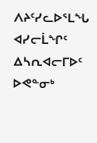ᐱᔨᑦᓯᓚᐅᕐᒪᖓ ᐊᓯᓕᒫᖏᑦ ᐃᓴᕆᐊᓕᒥᐅᑦ ᐅᕙᓐᓂᒃ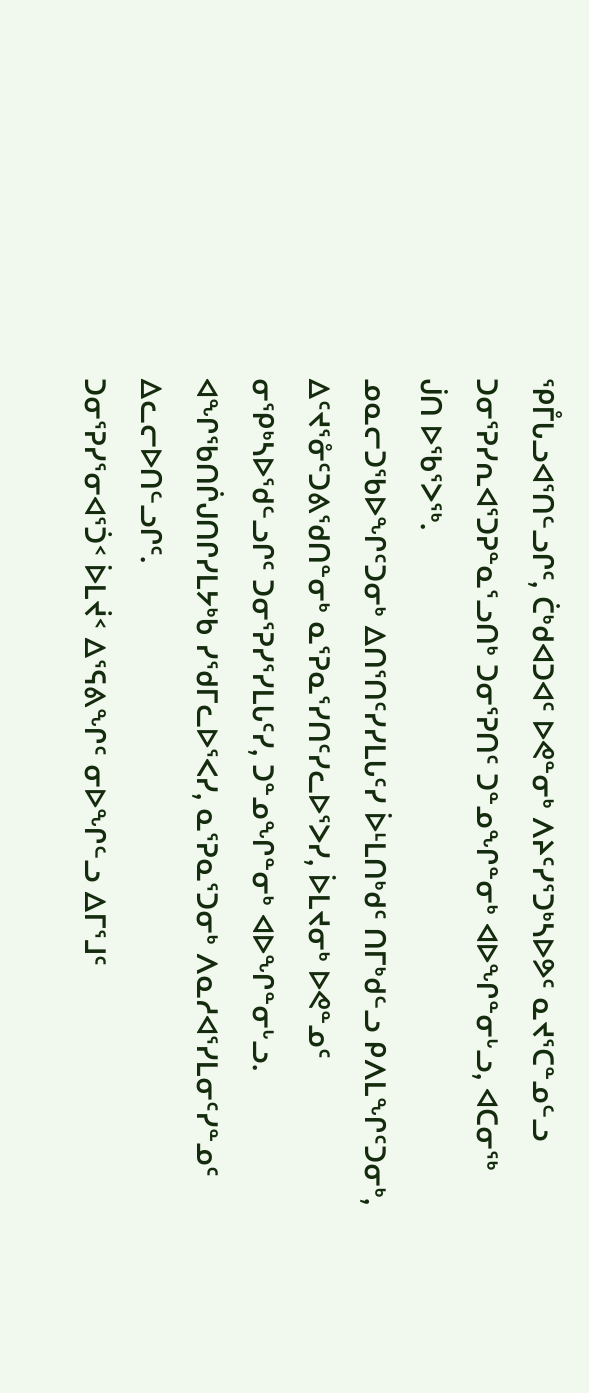ᕿᒤᒐᓗᐊᕐᑎᓪᓗᒋᑦ, ᑖᒃᑯᐊᑐᐊᑦ ᐅᕙᓐᓂᒃ ᐱᔨᑦᓯᕐᑐᒃᓴᐅᕗᑦ ᓇᔪᕐᑕᓐᓄᓪᓗ ᑐᓂᕐᕈᓯᕆᐊᕐᑐᕈᓐᓇᕐᓗᑎᒃ ᑐᓂᕐᕈᑎᑦ ᑐᓐᓄᖏᓐᓂᒃ ᐊᐅᖏᓐᓂᒡᓗ, ᐊᑕᓂᖅ ᒎᑎ ᐅᖃᕐᐳᖅ.
ᓄᓇᓕᑐᖃᐅᖏᑦᑐᓂᒃ ᐃᑎᕐᑎᑦᓯᓯᒪᒐᑦᓯ ᐆᒻᒪᑎᒃᑯᑦ ᑎᒥᒃᑯᓪᓗ ᑭᐱᒪᖏᑦᑐᓂᒃ, ᐃᑦᔪᕐᓁᑦᑐᕕᖁᑎᓐᓂᒃ ᓇᕐᕈᓇᕐᓯᑎᑦᓯᓚᐅᕐᐳᓯ, ᐆᒪᔪᓂᒃ ᐅᕙᓐᓄᑦ ᓂᕿᒃᓴᐅᖁᓪᓗᒋᑦ ᑐᓂᕐᕈᓯᕐᓯᒪᒐᑦᓯ, ᑐᓐᓄᖏᓐᓂᒃ ᐊᐅᖏᓐᓂᒡᓗ. ᐊᖏᖃᑎᒌᒍᑎᒋᓯᒪᔭᒃᑲ ᓯᖁᒥᓚᐅᕐᐸᓯ, ᓇᕐᕈᓇᕐᑐᓂᒃ ᐱᓇᓱᐊᕐᓯᒪᓂᑦᓯᓐᓄᑦ ᐃᓚᓕᐅᑎᓪᓗᒋᑦ.
ᑐᓂᕐᕈᓯᕐᓂᐊᕐᑑᑉ ᐆᒪᔫᑉ ᐃᕐᕋᕕᖏᑦ ᓂᐅᖏᓪᓗ ᐃᒥᕐᒧᑦ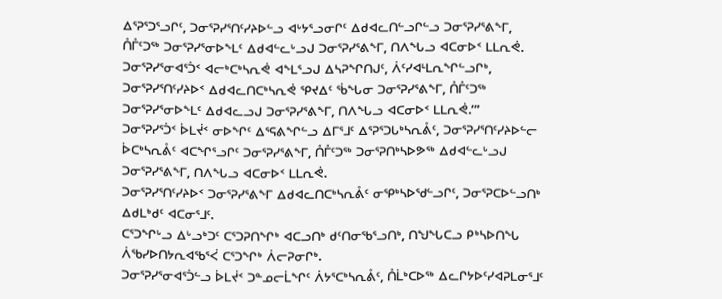ᐃᕐᕈᕐᑐᕐᓗᒋᑦ, ᑐᓂᕐᕈᓯᕐᑎᑦᓯᔨᐅᓪᓗ ᐊᒡᔭᕐᓗᓂᒋᑦ ᐃᑯᐊᓚᑎᓪᓗᒋᓪᓗ ᑐᓂᕐᕈᓯᕐᕕᖕᒥ, ᑍᒤᑦᑐᖅ ᑐᓂᕐᕈᓯᕐᓂᐅᖕᒪᑦ ᐃᑯᐊᓪᓚᒡᓗᒍ ᑐᓂᕐᕈᓯᕐᕕᖕᒥ, ᑎᐱᖓᓗ ᐊᑕᓂᐅᑉ ᒪᒪᕆᕚ.
ᑐᓂᕐᕈᓯᕐᓂᐊᕐᑑᑉ ᐊᓕᒃᑕᒃᓴᕆᕚ ᐊᖕᒪᕐᓗᒍ ᐃᓴᕈᖏᑎᒍᑦ, ᐲᑦᓯᐊᒻᒪᕆᖏᓪᓗᒋᒃ, ᑐᓂᕐᕈᓯᕐᑎᑦᓯᔨᐅᑉ ᐃᑯᐊᓚᑎᑕᒃᓴᕆᕚ ᕿᔪᐃᑦ ᖄᖓᓂ ᑐᓂᕐᕈᓯᕐᕕᖕᒥ, ᑍᒤᑦᑐᖅ ᑐᓂᕐᕈᓯᕐᓂᐅᖕᒪᑦ ᐃᑯᐊᓚᓗᒍ ᑐᓂᕐᕈᓯᕐᕕᖕᒥ, ᑎᐱᖓᓗ ᐊᑕᓂᐅᑉ ᒪᒪᕆᕚ.’”
ᑐᓂᕐᕈᓯᕐᑑᑉ ᐆᒪᔫᑉ ᓂᐅᖏᑦ ᐃᕐᕋᕕᖏᓪᓗ ᐃᒥᕐᒧᑦ ᐃᕐᕈᕐᑐᒐᒃᓴᕆᕔᑦ, ᑐᓂᕐᕈᓯᕐᑎᑦᓯᔨᐅᓪᓕ ᐆᑕᒃᓴᕆᕔᑦ ᐊᑕᖏᕐᓗᒋᑦ ᑐᓂᕐᕈᓯᕐᕕᖕᒥ, ᑍᒤᑦᑐᖅ ᑐᓂᕐᕈᑎᒃᓴᐅᕗᖅ ᐃᑯᐊᓪᓚᒡᓗᒍ ᑐᓂᕐᕈᓯᕐᕕᖕᒥ, ᑎᐱᖓᓗ ᐊᑕᓂᐅᑉ ᒪᒪᕆᕚ.
ᑐᓂᕐᕈᓯᕐᑎᑦᓯᔨᐅᑉ ᑐᓂᕐᕈᓯᕐᕕᖕᒥ ᐃᑯᐊᓚᑎᑕᒃᓴᕆᕔᑦ ᓂᕿᒃᓴᐅᖁᓪᓗᒋᑦ, ᑐᓂᕐᕈᑕᐅᓪᓗᑎᒃ ᐃᑯᒪᒃᑯᑦ ᐊᑕᓂᕐᒧᑦ.
ᑕᕐᑐᖏᒡᓗ ᐃᒡᓗᒃᑐᑦ ᑕᕐᑐᕈᑎᖏᒃ ᐊᑕᓗᑎᒃ ᑯᑦᑎᓂᖃᕐᓗᑎᒃ, ᑎᖑᖓᑕᓗ ᑭᒃᓴᐅᑎᖓ ᐲᖃᓯᐅᑎᔭᕆᐊᖃᕐᐹ ᑕᕐᑐᖏᒃ ᐲᓕᕈᓂᒋᒃ.
ᑐᓂᕐᕈᓯᕐᓂᐊᕐᑑᓪᓗ ᐆᒪᔫᑉ ᑐᓐᓄᓕᒫᖏᑦ ᐲᔭᕐᑕᒃᓴᕆᕔᑦ, ᑍᒫᒃᑕᐅᖅ ᐃᓚᒋᔭᐅᑦᓯᐊᕈᒪᓂᕐᒧᑦ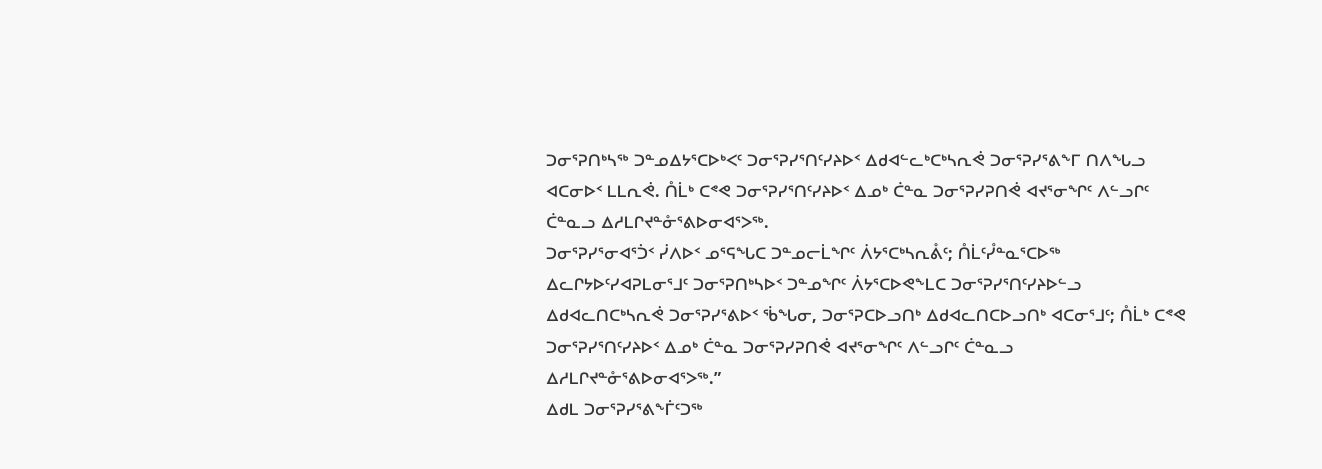ᑐᓂᕐᕈᑎᒃᓴᖅ ᑐᓐᓄᐃᔭᕐᑕᐅᒃᐸᑦ ᑐᓂᕐᕈᓯᕐᑎᑦᓯᔨᐅᑉ ᐃᑯᐊᓪᓚᒃᑕᒃᓴᕆᕚ ᑐᓂᕐᕈᓯᕐᕕᖕᒥ ᑎᐱᖓᓗ ᐊᑕᓂᐅᑉ ᒪᒪᕆᕚ. ᑍᒫᒃ ᑕᕝᕙ ᑐᓂᕐᕈᓯᕐᑎᑦᓯᔨᐅᑉ ᐃᓄᒃ ᑖᓐᓇ ᑐᓂᕐᕈᓯᕈᑎᕚ ᐊᔪᕐᓂᖏᑦ ᐱᓪᓗᒋᑦ ᑖᓐᓇᓗ ᐃᓱᒪᒋᔪᓐᓁᕐᕕᐅᓂᐊᕐᐳᖅ.
ᑐᓂᕐᕈᓯᕐᓂᐊᕐᑑᑉ ᓰᐱᐅᑉ ᓄᕐᕋᖓᑕ ᑐᓐᓄᓕᒫᖏᑦ ᐲᔭᕐᑕᒃᓴᕆᕔᑦ; ᑍᒫᑦᓮᓐᓇᕐᑕᐅᖅ ᐃᓚᒋᔭᐅᑦᓯᐊᕈᒪᓂᕐᒧᑦ ᑐᓂᕐᕈᑎᒃᓴᐅᑉ ᑐᓐᓄᖏᑦ ᐲᔭᕐᑕᐅᕙᖕᒪᑕ ᑐᓂᕐᕈᓯᕐᑎᑦᓯᔨᐅᓪᓗ ᐃᑯᐊᓚᑎᑕᒃᓴᕆᕚ ᑐᓂᕐᕈᓯᕐᕕᐅᑉ ᖄᖓᓂ, ᑐᓂᕐᕈᑕᐅᓗᑎᒃ ᐃᑯᐊᓚᑎᑕᐅᓗᑎᒃ ᐊᑕᓂᕐᒧᑦ; ᑍᒫᒃ ᑕᕝᕙ ᑐᓂᕐᕈᓯᕐᑎᑦᓯᔨᐅᑉ ᐃᓄᒃ ᑖᓐᓇ ᑐᓂᕐᕈᓯᕈᑎᕚ ᐊᔪᕐᓂᖏᑦ ᐱᓪᓗᒋᑦ ᑖᓐᓇᓗ ᐃᓱᒪᒋᔪᓐᓁᕐᕕᐅᓂᐊᕐᐳᖅ.”
ᐃᑯᒪ ᑐᓂᕐᕈᓯᕐᕕᖕᒦᑦᑐᖅ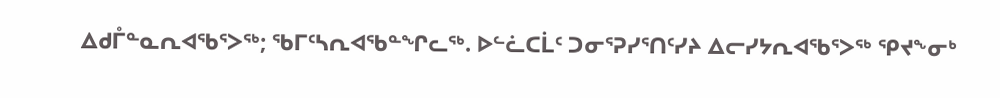ᐃᑯᒤᓐᓇᕆᐊᖃᕐᐳᖅ; ᖃᒥᑦᓴᕆᐊᖃᓐᖏᓚᖅ. ᐅᓪᓛᑕᒫᑦ ᑐᓂᕐᕈᓯᕐᑎᑦᓯᔨ ᐃᓕᓯᔭᕆᐊᖃᕐᐳᖅ ᕿᔪᖕᓂᒃ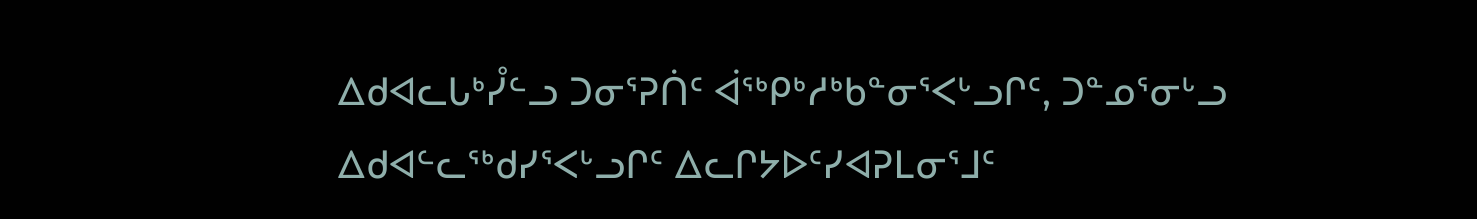ᐃᑯᐊᓚᒐᒃᓮᓪᓗ ᑐᓂᕐᕈᑏᑦ ᐋᖅᑭᒃᓱᒃᑲᓐᓂᕐᐸᒡᓗᒋᑦ, ᑐᓐᓄᕐᓂᒡᓗ ᐃᑯᐊᓪᓚᖅᑯᓯᕐᐸᒡᓗᒋᑦ ᐃᓚᒋᔭᐅᑦᓯᐊᕈᒪᓂᕐᒧᑦ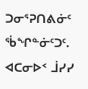ᑐᓂᕐᕈᑎᕕᓃᑦ ᖄᖏᓐᓃᑦᑐᑦ.
ᐊᑕᓂᐅᑉ ᒨᓯᓯ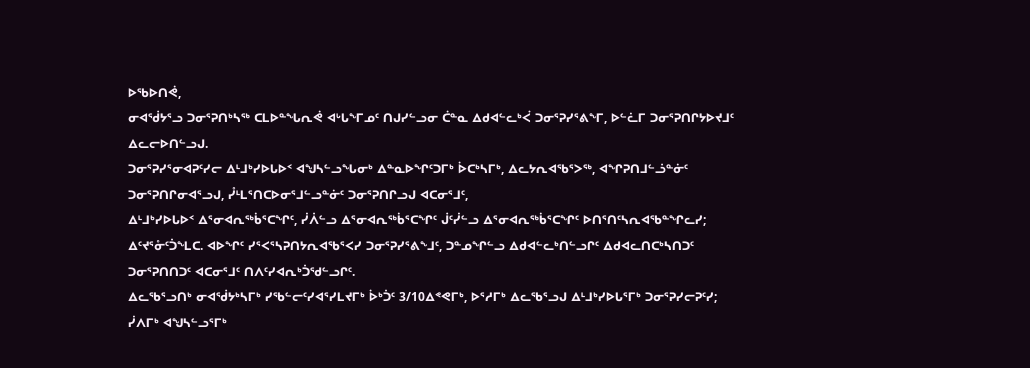ᐅᖃᐅᑎᕚ,
ᓂᐊᖂᔭᕐᓗ ᑐᓂᕐᕈᑎᒃᓴᖅ ᑕᒪᐅᓐᖓᕆᕚ ᐊᒡᒐᖕᒥᓄᑦ ᑎᒍᓯᓪᓗᓂ ᑖᓐᓇ ᐃᑯᐊᓪᓚᒃᐹ ᑐᓂᕐᕈᓯᕐᕕᖕᒥ, ᐅᓪᓛᒥ ᑐᓂᕐᕈᑎᒋᔭᐅᔪᒧᑦ ᐃᓚᓕᐅᑎᓪᓗᒍ.
ᑐᓂᕐᕈᓯᕐᓂᐊᕈᑦᓯᓕ ᐃᒻᒧᒃᓯᐅᒐᐅᑉ ᐊᖑᓴᓪᓗᖓᓂᒃ ᐃᓐᓇᐅᖏᑦᑐᒥᒃ ᐆᑕᒃᓴᒥᒃ, ᐃᓚᔭᕆᐊᖃᕐᐳᖅ, ᐊᖏᕈᑎᒧᓪᓘᓐᓃᑦ ᑐᓂᕐᕈᑎᒋᓂᐊᕐᓗᒍ, ᓮᒻᒪᕐᑎᑕᐅᓂᕐᒧᓪᓗᓐᓃᑦ ᑐᓂᕐᕈᑎᒋᓗᒍ ᐊᑕᓂᕐᒧᑦ,
ᐃᒻᒧᒃᓯᐅᒐᐅᑉ ᐃᕐᓂᐊᕆᖅᑳᕐᑕᖏᑦ, ᓰᐲᓪᓗ ᐃᕐᓂᐊᕆᖅᑳᕐᑕᖏᑦ ᒎᑦᓰᓪᓗ ᐃᕐᓂᐊᕆᖅᑳᕐᑕᖏᑦ ᐅᑎᕐᑎᑦᓴᕆᐊᖃᓐᖏᓚᓯ; ᐃᑦᔪᕐᓁᑦᑑᖕᒪᑕ. ᐊᐅᖏᑦ ᓯᕐᐸᕐᓴᕈᑎᔭᕆᐊᖃᕐᐸᓯ ᑐᓂᕐᕈᓯᕐᕕᖕᒧᑦ, ᑐᓐᓄᖏᓪᓗ ᐃᑯᐊᓪᓚᒃᑎᓪᓗᒋᑦ ᐃᑯᐊᓚᑎᑕᒃᓴᑎᑐᑦ ᑐᓂᕐᕈᑎᑎᑐᑦ ᐊᑕᓂᕐᒧᑦ ᑎᐱᑦᓯᐊᕆᒃᑑᖁᓪᓗᒋᑦ.
ᐃᓚᖃᕐᓗᑎᒃ ᓂᐊᖂᔭᒃᓴᒥᒃ ᓯᖃᓪᓕᑦᓯᐊᕐᓯᒪᔪᒥᒃ ᐆᒃᑑᑦ 3/10ᐃᕝᕙᒥᒃ, ᐅᕐᓱᒥᒃ ᐃᓚᖃᕐᓗᒍ ᐃᒻᒧᒃᓯᐅᒐᕐᒥᒃ ᑐᓂᕐᕈᓯᓕᕈᑦᓯ; ᓰᐱᒥᒃ ᐊᖑᓴᓪᓗᕐᒥᒃ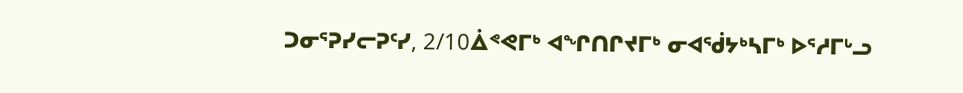ᑐᓂᕐᕈᓯᓕᕈᑦᓯ, 2/10ᐄᕝᕙᒥᒃ ᐊᖏᑎᒋᔪᒥᒃ ᓂᐊᖂᔭᒃᓴᒥᒃ ᐅᕐᓱᒥᒡᓗ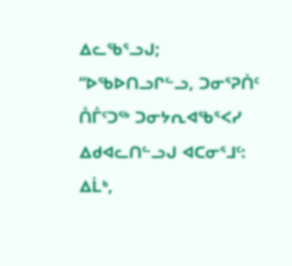ᐃᓚᖃᕐᓗᒍ;
“ᐅᖃᐅᑎᓗᒋᓪᓗ, ᑐᓂᕐᕈᑏᑦ ᑍᒤᑦᑐᖅ ᑐᓂᔭᕆᐊᖃᕐᐸᓯ ᐃᑯᐊᓚᑎᓪᓗᒍ ᐊᑕᓂᕐᒧᑦ: ᐃᒫᒃ,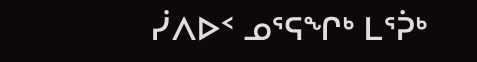ᓰᐱᐅᑉ ᓄᕐᕋᖏᒃ ᒪᕐᕉᒃ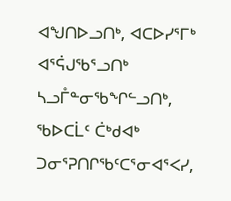ᐊᖑᑎᐅᓗᑎᒃ, ᐊᑕᐅᓯᕐᒥᒃ ᐊᕐᕌᒍᖃᕐᓗᑎᒃ ᓴᓗᒤᓐᓂᖃᖏᓪᓗᑎᒃ, ᖃᐅᑕᒫᑦ ᑖᒃᑯᐊᒃ ᑐᓂᕐᕈᑎᒋᖃᑦᑕᕐᓂᐊᕐᐸᓯ,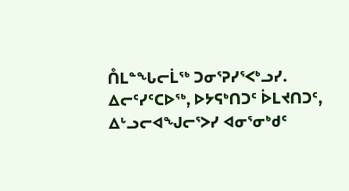ᑍᒪᓐᖓᓕᒫᖅ ᑐᓂᕐᕈᓯᕐᐸᒃᓗᓯ.
ᐃᓕᑦᓯᑦᑕᐅᖅ, ᐅᔭᕋᒃᑎᑐᑦ ᐆᒪᔪᑎᑐᑦ, ᐃᒡᓗᓕᐊᖑᓕᕐᐳᓯ ᐊᓂᕐᓂᒃᑯᑦ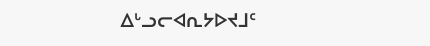ᐃᒡᓗᓕᐊᕆᔭᐅᔪᒧᑦ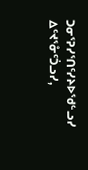ᑐᓂᕐᕈᓯᕐᑎᑦᓯᔨᐅᖁᓪᓗᓯ ᐃᑦᔪᕐᓁᑦᑑᓗᓯ,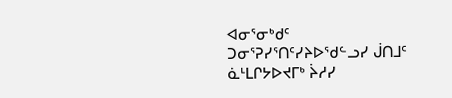ᐊᓂᕐᓂᒃᑯᑦ ᑐᓂᕐᕈᓯᕐᑎᑦᓯᔨᐅᖁᓪᓗᓯ ᒎᑎᒧᑦ ᓈᒻᒪᒋᔭᐅᔪᒥᒃ ᔩᓱᓯ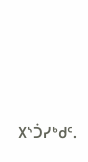᙭ᔅᑑᓯᒃᑯᑦ.